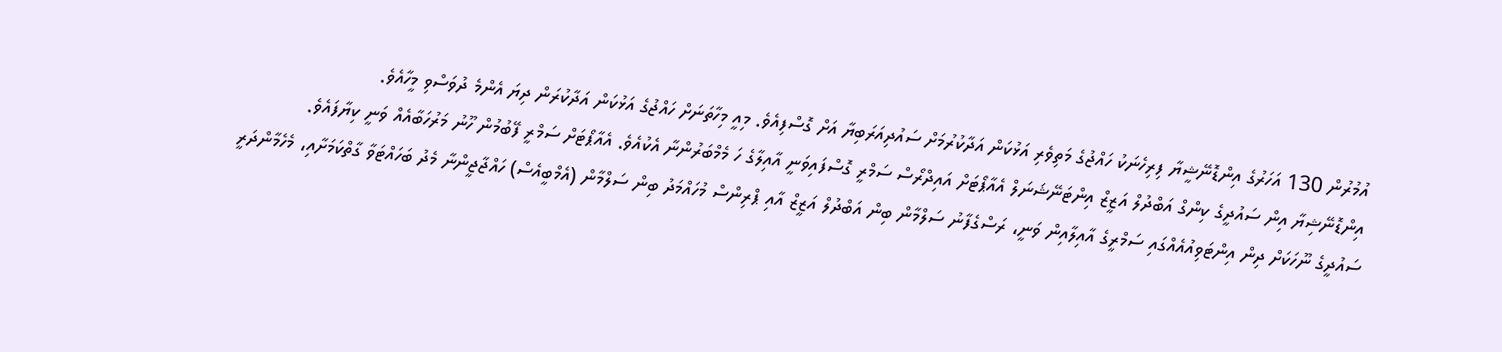އުމުރުން 130 އަހަރުގެ އިންޑޮނޭޝީޔާ ފިރިހެނަކު ހައްޖުގެ މަތިވެރި އަޅުކަން އަދާކުރުމަށް ސައުދިއަރަބިޔާ އަށް ގޮސްފިއެވެ. މިއީ މިހާތަނަށް ހައްޖުގެ އަޅުކަން އަދާކުރަން ދިޔަ އެންމެ ދުވަސްވި މީހާއެވެ.
އިންޑޮނޭޝިޔާ އިން ސައުދީގެ ކިންގް އަބްދުލް އަޒީޒް އިންޓަނޭޝަނަލް އެއާޕޯޓަށް އައިދްރޯސް ސަމްރީ ގޮސްފައިވަނީ އާއިލާގެ ހަ މެމްބަރުންނާ އެކުއެވެ. އެއާޕޯޓަށް ސަމްރީ ފޭބުމުން ހޫނު މަރުހަބާއެއް ވަނީ ކިޔާފައެވެ.
ސައުދީގެ ނޫހަކަށް ދިން އިންޓަވިއުއެއްގައި ސަމްރީގެ އާއިލާއިން ވަނީ، ރަސްގެފާނު ސަލްމާން ބިން އަބްދުލް އަޒީޒް އާއި ޕްރިންސް މުހައްމަދު ބިން ސަލްމާން (އެމްބީއެސް) ހައްޖާޖީންނާ މެދު ބަހައްޓަވާ ގާތްކަމަށާއި، މެހެމާންދަރީ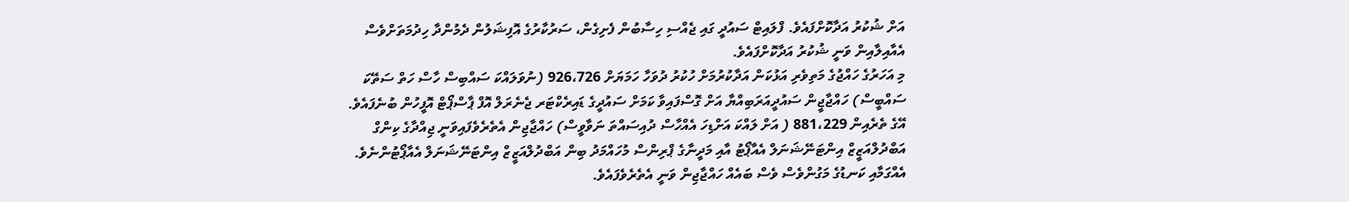އަށް ޝުކުރު އަދާކޮށްފައެވެ. ފްލައިޓް ސައުދީ ގައި ޖެއްސި ހިސާބުން ފެށިގެން، ސަރުކާރުގެ އޮފިޝަލުން ދެމުންދާ ހިދުމަތަށްވެސް އެއާއިލާއިން ވަނީ ޝުކުރު އަދާކޮށްފައެވެ.
މި އަހަރުގެ ހައްޖުގެ މަތިވެރި އަޅުކަން އަދާކުރުމަށް ހުކުރު ދުވަހާ ހަމަޔަށް 926،726 (ނުވަލައްކަ ސައްބިސް ހާސް ހަތް ސަތޭކަ ސައްބީސް) ހައްޖާޖީން ސައުދީއަރަބިއްޔާ އަށް ގޮސްފައިވާ ކަމަށް ސައުދީގެ ޑައިރެކްޓަރ ޖެނެރަލް އޮފް ޕާސްޕޯޓް އޮފީހުން ބުނެފައެވެ.
އޭގެ ތެރެއިން 881،229 ( އަށް ލައްކަ އަށްޑިހަ އެއްހާސް ދުއިސައްތަ ނަވާވީސް) ހައްޖާޖިން އެތެރެވެފައިވަނީ ޖިއްދާގެ ކިންގް އަބްދުލްއަޒީޒް އިންޓަނޭޝަނަލް އެއާޕޯޓު އާއި މަދީނާގެ ޕްރިންސް މުހައްމަދު ބިން އަބްދުލްއަޒީޒް އިންޓަނޭޝަނަލް އެއާޕޯޓުންނެވެ.
އެއްގަމާއި ކަނޑުގެ މަގުންވެސް ވެސް ބައެއް ހައްޖާޖިން ވަނީ އެތެރެވެފައެވެ.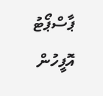ޕާސްޕޯޓު އޮފީހުން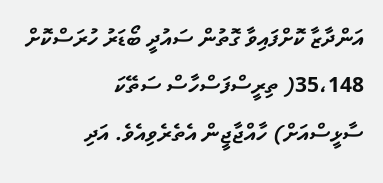އަންދާޒާ ކޮށްފައިވާ ގޮތުން ސައުދީ ބޯޑަރު ހުރަސްކޮށް 35،148( ތިރީސްފަސްހާސް ސަތޭކަ ސާޅީސްއަށް) ހާއްޖާޖީން އެތެރެވިއެވެ. އަދި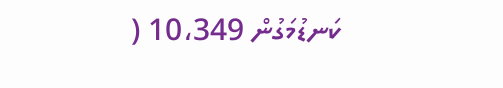ކަނޑުމަގުން 10،349 (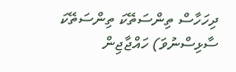ދިހަހާސް ތިންސަތޭކަ ތިންސަތޭކަ ސާޅިސްނުވަ) ހައްޖާޖިން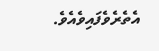އެތެރެވެފައިވެއެވެ.